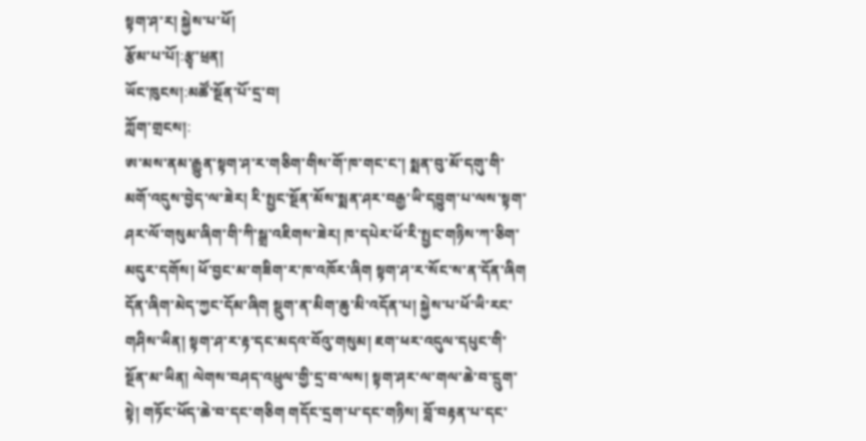སྟག་ཤ་ར། སྐྱེས་པ་ཕོ།
རྩོམ་པ་པོ།:རྩྭ་ཕྲན།
ཡོང་ཁུངས།:མཚོ་སྔོན་པོ་དྲ་བ།
ཀློག་གྲངས།:
ཨ་མས་ནམ་རྒྱུན་སྟག་ཤ་ར་གཅིག་གིས་གོ་ཁ་གང་ང་། སྨན་བུ་མོ་དགུ་གི་མགོ་འདུས་བྱེད་ལ་ཟེར། རི་སྤྱང་སྔོན་མོས་སྨན་ཤར་བརྒྱ་ཡི་དབྱུག་པ་ལས་སྟག་ཤར་ལོ་གསུམ་ཞིག་གི་ཀི་སྒྲ་འཇིགས་ཟེར། ཁ་དཔེར་ཕོ་རི་སྤྱང་གཉིས་ཀ་ཅིག་མདུར་དགོས། ཕོ་བྱང་མ་གཟིག་ར་ཁ་འཁོར་ཞིག སྟག་ཤ་ར་སོང་ས་ན་དོན་ཞིག དོན་ཞིག་མེད་ཀྱང་དོམ་ཞིག སྡུག་ན་མིག་ཆུ་མི་འདོན་པ། སྐྱེས་པ་ཕོ་ཡི་རང་གཤིས་ཡིན། སྟག་ཤ་ར་རྟ་དང་མདའ་བོའུ་གསུམ། ཇག་ཕར་འདུལ་དཔུང་གི་སྔོན་མ་ཡིན། ལེགས་བཤད་འཕྲུལ་གྱི་དྲ་བ་ལས། སྟག་ཤར་ལ་གལ་ཆེ་བ་དྲུག་སྟེ། གཏོང་ཕོད་ཆེ་བ་དང་གཅིག གདོང་དྲག་པ་དང་གཉིས། བློ་བརྟན་པ་དང་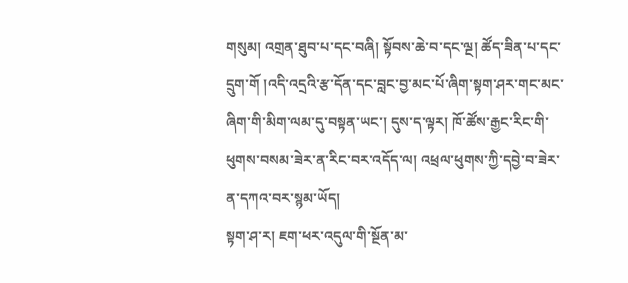གསུམ། འགྲན་ཐུབ་པ་དང་བཞི། སྟོབས་ཆེ་བ་དང་ལྔ། ཚོད་ཟིན་པ་དང་དྲུག་གོ །འདི་འདྲའི་རྩ་དོན་དང་བླང་བྱ་མང་པོ་ཞིག་སྟག་ཤར་གང་མང་ཞིག་གི་མིག་ལམ་དུ་བསྟན་ཡང་། དུས་ད་ལྟར། ཁོ་ཚོས་རྒྱང་རིང་གི་ཕུགས་བསམ་ཟེར་ན་རིང་བར་འདོད་ལ། འཕྲལ་ཕུགས་ཀྱི་དབྱེ་བ་ཟེར་ན་དཀའ་བར་སྙམ་ཡོད།
སྟག་ཤ་ར། ཇག་ཕར་འདུལ་གི་སྔོན་མ་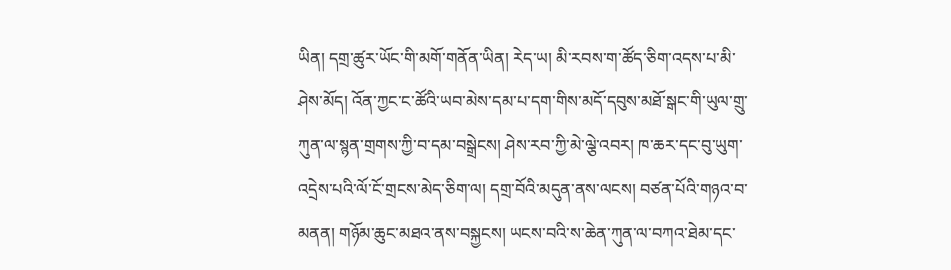ཡིན། དགྲ་ཚུར་ཡོང་གི་མགོ་གནོན་ཡིན། རེད་ཡ། མི་རབས་ག་ཚོད་ཅིག་འདས་པ་མི་ཤེས་མོད། འོན་ཀྱང་ང་ཚོའི་ཡབ་མེས་དམ་པ་དག་གིས་མདོ་དབུས་མཐོ་སྒང་གི་ཡུལ་གྲུ་ཀུན་ལ་སྙན་གྲགས་ཀྱི་བ་དམ་བསྒྲེངས། ཤེས་རབ་ཀྱི་མེ་ལྕེ་འབར། ཁ་ཆར་དང་བུ་ཡུག་འདྲེས་པའི་ལོ་ངོ་གྲངས་མེད་ཅིག་ལ། དགྲ་བོའི་མདུན་ནས་ལངས། བཙན་པོའི་གཉའ་བ་མནན། གཉོམ་ཆུང་མཐའ་ནས་བསྐྱངས། ཡངས་བའི་ས་ཆེན་ཀུན་ལ་བཀའ་ཐེམ་དང་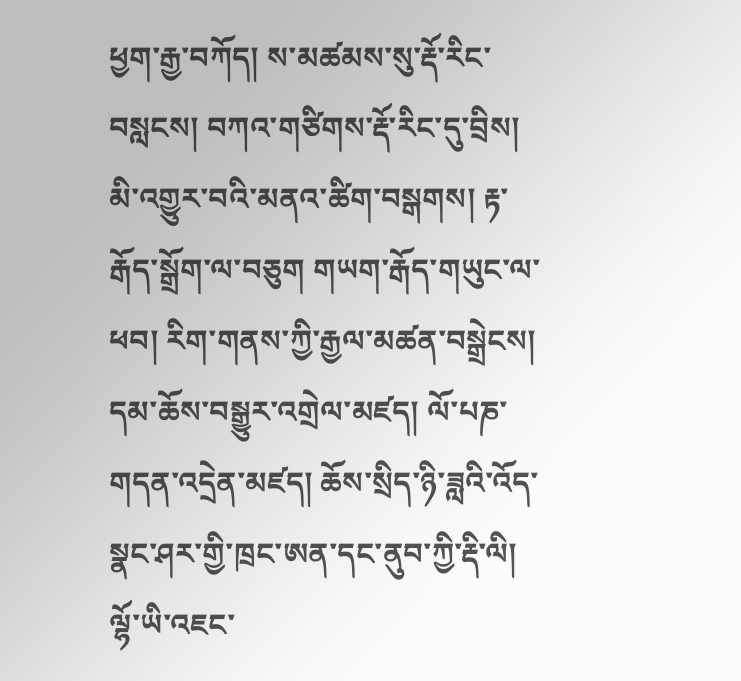ཕྱག་རྒྱ་བཀོད། ས་མཚམས་སུ་རྡོ་རིང་བསླངས། བཀའ་གཙིགས་རྡོ་རིང་དུ་བྲིས། མི་འགྱུར་བའི་མནའ་ཚིག་བསྒགས། རྟ་རྒོད་སྒྲོག་ལ་བཅུག གཡག་རྒོད་གཡུང་ལ་ཕབ། རིག་གནས་ཀྱི་རྒྱལ་མཚན་བསྒྲེངས། དམ་ཆོས་བསྒྱུར་འགྲེལ་མཛད། ལོ་པཎ་གདན་འདྲེན་མཛད། ཆོས་སྲིད་ཉི་ཟླའི་འོད་སྣང་ཤར་གྱི་ཁྲང་ཨན་དང་ནུབ་ཀྱི་རྡི་ལི། ལྷོ་ཡི་འཇང་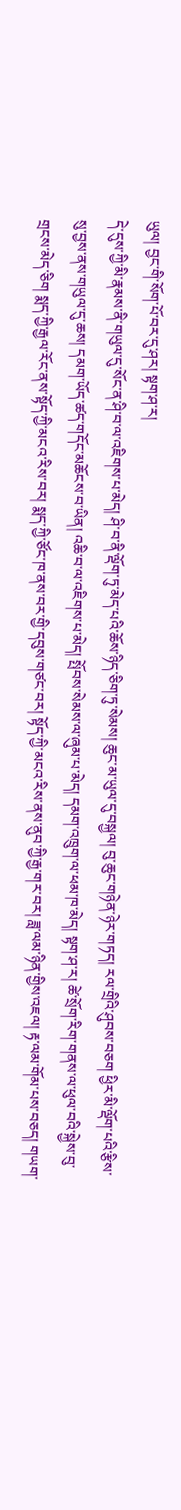ཡུལ། བྱང་གི་སོག་པོ་བར་དུ་ཤར། སྟག་ཤ་ར།
དེ་དུས་ཀྱི་མི་རྣམས་ནི་གཡུལ་དུ་སོང་ན་ཤི་བ་ལ་འཇིགས་པ་མེད། ཤི་བ་ནི་ལྡོག་ཏུ་མེད་པའི་ཆོས་ཉིད་ཅིག་ཏུ་སེམས། ཆུང་མ་ཡུལ་དུ་བསྐྱལ། བུ་ཆུང་གཉེན་ཉེར་གཏད། རལ་གྲིའི་ཤུབས་བཅག ཕྱིར་མི་ལྡོག་པའི་རྩིས་སུ་བྱས་ནས་གཡུལ་དུ་ཆས། དམག་ཡོད་ཚད་གདོང་མཆོངས་བ་ཡིན། འཆི་བ་ལ་འཇིགས་པ་མེད། སྤོབས་སེམས་ལ་ཞུམ་པ་མེད། དམག་འཁྲུག་ལ་ཕམ་ཁ་མེད། སྟག་ཤ་ར། ཚེ་སྲོག་རིག་གནས་ལ་ཕུལ་བའི་སྐྱེས་བུ་གྲངས་མེད་ཅིག སྨད་ཀྱི་རྒྱལ་རོང་ནས་སྟོད་ཀྱི་མངའ་རིས་བར། སྨད་ཀྱི་ཙོང་ཁ་ནས་བར་གྱི་དབུས་གཙང་བར། སྟོད་ཀྱི་མངའ་རིས་ནས་ནུབ་ཀྱི་རྒྱ་གར་བར། ཟླ་ལམ་ཉིན་གྱིས་འཇལ། རྟ་ལམ་གོམ་པས་བཅད། གཡག་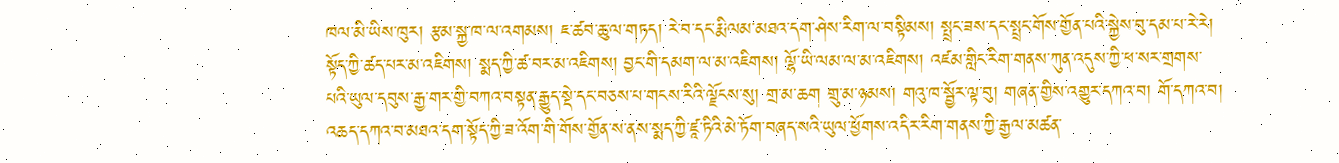ཁལ་མི་ཡིས་ཁུར། རྩམ་སྐྱ་ཁ་ལ་འགམས། ཇ་ཚབ་ཆུ་ལ་གཏད། རེ་བ་དང་རྨི་ལམ་མཐའ་དག་ཤེས་རིག་ལ་བསྟིམས། སྤྲང་ཟས་དང་སྤྲང་གོས་གྱོན་པའི་སྐྱེས་བུ་དམ་པ་རེ་རེ། སྟོད་ཀྱི་ཚད་པར་མ་འཇིགས། སྨད་ཀྱི་ཚ་བར་མ་འཇིགས། བྱང་གི་དམག་ལ་མ་འཇིགས། ལྷོ་ཡི་ལམ་ལ་མ་འཇིགས། འཛམ་གླིང་རིག་གནས་ཀུན་འདུས་ཀྱི་ཕ་སར་གྲགས་པའི་ཡུལ་དབུས་རྒྱ་གར་གྱི་བཀའ་བསྟན་རྒྱུད་སྡེ་དང་བཅས་པ་གངས་རིའི་ལྗོངས་སུ། གྲ་མ་ཆག གྲུ་མ་ཉམས། གའུ་ཁ་སྦྱོར་ལྟ་བུ། གཞན་གྱིས་འགྱུར་དཀའ་བ། གོ་དཀའ་བ། འཆད་དཀའ་བ་མཐའ་དག་སྟོད་ཀྱི་ཟ་འོག་གི་གོས་གྱོན་ས་ནས་སྨད་ཀྱི་ཛཱ་ཏིའི་མེ་ཏོག་བཞད་སའི་ཡུལ་ཕྱོགས་འདིར་རིག་གནས་ཀྱི་རྒྱལ་མཚན་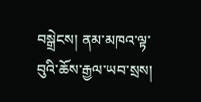བསྒྲེངས། ནམ་མཁའ་ལྟ་བུའི་ཆོས་རྒྱལ་ཡབ་སྲས།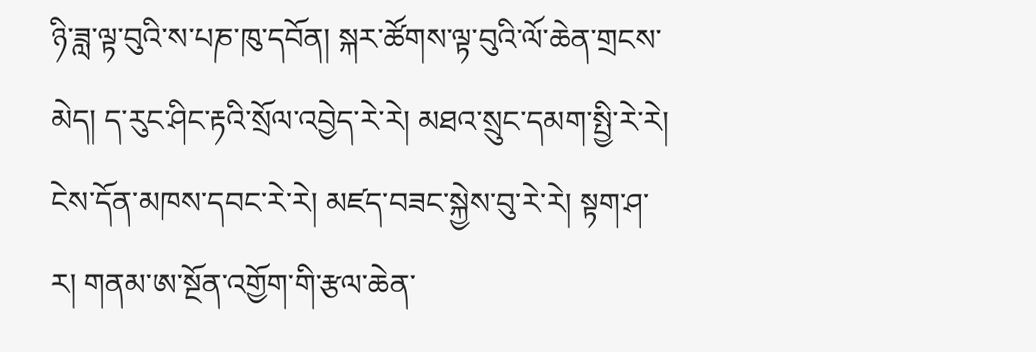ཉི་ཟླ་ལྟ་བུའི་ས་པཎ་ཁུ་དབོན། སྐར་ཚོགས་ལྟ་བུའི་ལོ་ཆེན་གྲངས་མེད། ད་རུང་ཤིང་རྟའི་སྲོལ་འབྱེད་རེ་རེ། མཐའ་སྲུང་དམག་སྤྱི་རེ་རེ། ངེས་དོན་མཁས་དབང་རེ་རེ། མཛད་བཟང་སྐྱེས་བུ་རེ་རེ། སྟག་ཤ་ར། གནམ་ཨ་སྔོན་འགྱོག་གི་རྩལ་ཆེན་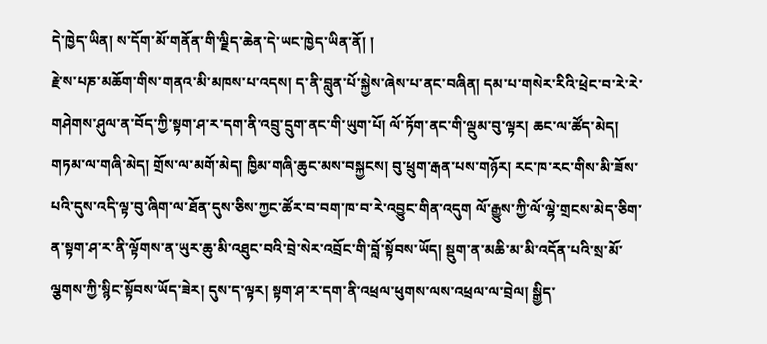དེ་ཁྱེད་ཡིན། ས་དོག་མོ་གནོན་གི་ལྗིད་ཆེན་དེ་ཡང་ཁྱེད་ཡིན་ནོ། །
རྗེ་ས་པཎ་མཆོག་གིས་གནའ་མི་མཁས་པ་འདས། ད་ནི་བླུན་པོ་སྐྱེས་ཞེས་པ་ནང་བཞིན། དམ་པ་གསེར་རིའི་ཕྲེང་བ་རེ་རེ་གཤེགས་ཤུལ་ན་བོད་ཀྱི་སྟག་ཤ་ར་དག་ནི་འབྲུ་དྲུག་ནང་གི་ཡུག་པོ། ལོ་ཏོག་ནང་གི་ལྡུམ་བུ་ལྟར། ཆང་ལ་ཚོད་མེད། གཏམ་ལ་གཞི་མེད། གྲོས་ལ་མགོ་མེད། ཁྱིམ་གཞི་ཆུང་མས་བསྐྱངས། བུ་ཕྲུག་རྒན་པས་གཉོར། རང་ཁ་རང་གིས་མི་ཟོས་པའི་དུས་འདི་ལྟ་བུ་ཞིག་ལ་ཐོན་དུས་ཅིས་ཀྱང་ཚོར་བ་བག་ཁ་བ་རེ་འབྱུང་གིན་འདུག ལོ་རྒྱུས་ཀྱི་ལོ་ལྷེ་གྲངས་མེད་ཅིག་ན་སྟག་ཤ་ར་ནི་ལྟོགས་ན་ཡུར་ཆུ་མི་འཐུང་བའི་བྲེ་སེར་འབྲོང་གི་བློ་སྟོབས་ཡོད། སྡུག་ན་མཆི་མ་མི་འདོན་པའི་སྲ་མོ་ལྕགས་ཀྱི་སྙིང་སྟོབས་ཡོད་ཟེར། དུས་ད་ལྟར། སྟག་ཤ་ར་དག་ནི་འཕྲལ་ཕུགས་ལས་འཕྲལ་ལ་བྲེལ། སྒྱིད་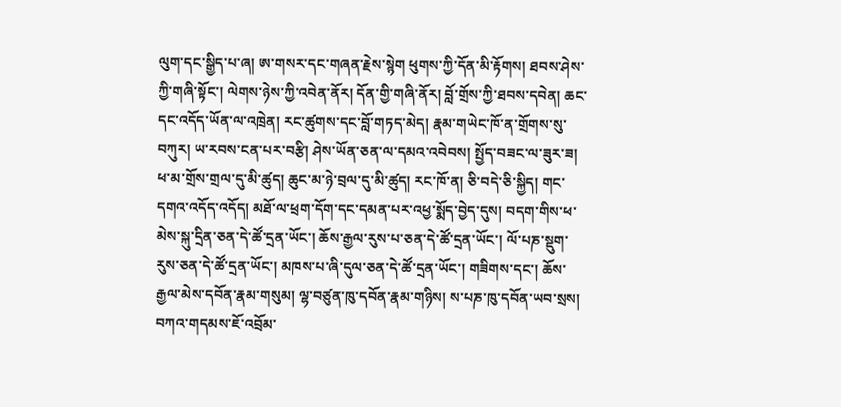ལུག་དང་སྒྱིད་པ་ཞ། ཨ་གསར་དང་གཞན་རྗེས་སྙེག ཕུགས་ཀྱི་དོན་མི་རྟོགས། ཐབས་ཤེས་ཀྱི་གཞི་སྟོང་། ལེགས་ཉེས་ཀྱི་འབེན་ནོར། དོན་གྱི་གཞི་ནོར། བློ་གྲོས་ཀྱི་ཐབས་དབེན། ཆང་དང་འདོད་ཡོན་ལ་འཁྲེན། རང་ཚུགས་དང་བློ་གཏད་མེད། རྣམ་གཡེང་ཁོ་ན་གྲོགས་སུ་བཀུར། ཡ་རབས་ངན་པར་བརྩི། ཤེས་ཡོན་ཅན་ལ་དམའ་འབེབས། སྤྱོད་བཟང་ལ་ཟུར་ཟ། ཕ་མ་གྲོས་གྲལ་དུ་མི་ཚུད། ཆུང་མ་ཉེ་བྲལ་དུ་མི་ཚུད། རང་ཁོ་ན། ཅི་བདེ་ཅི་སྐྱིད། གང་དགའ་འདོད་འདོད། མཐོ་ལ་ཕྲག་དོག་དང་དམན་པར་འཕྱ་སྨོད་བྱེད་དུས། བདག་གིས་ཕ་མེས་སྐུ་དྲིན་ཅན་དེ་ཚོ་དྲན་ཡོང་། ཆོས་རྒྱལ་རུས་པ་ཅན་དེ་ཚོ་དྲན་ཡོང་། ལོ་པཎ་སྡུག་རུས་ཅན་དེ་ཚོ་དྲན་ཡོང་། མཁས་པ་ཞི་དུལ་ཅན་དེ་ཚོ་དྲན་ཡོང་། གཟིགས་དང་། ཆོས་རྒྱལ་མེས་དབོན་རྣམ་གསུམ། ལྷ་བཙུན་ཁུ་དབོན་རྣམ་གཉིས། ས་པཎ་ཁུ་དབོན་ཡབ་སྲས། བཀའ་གདམས་ཇོ་འབྲོམ་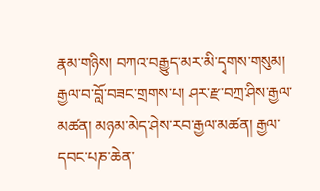རྣམ་གཉིས། བཀའ་བརྒྱུད་མར་མི་དྭགས་གསུམ། རྒྱལ་བ་བློ་བཟང་གྲགས་པ། ཤར་རྫ་བཀྲ་ཤིས་རྒྱལ་མཚན། མཉམ་མེད་ཤེས་རབ་རྒྱལ་མཚན། རྒྱལ་དབང་པཎ་ཆེན་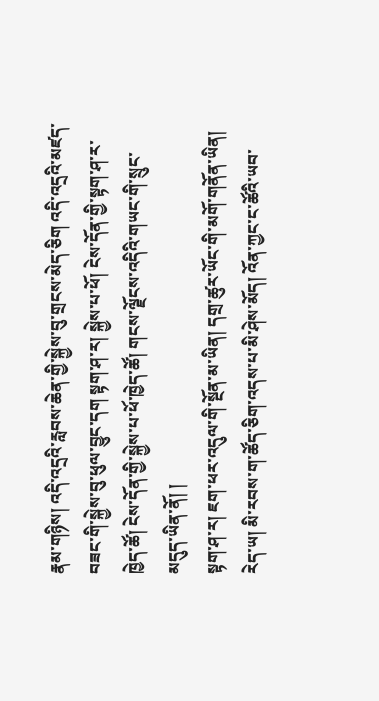རྣམ་གཉིས། འདི་འདྲའི་རླབས་ཆེན་གྱི་སྐྱེས་བུ་གྲངས་མེད་ཅིག འདི་འདྲའི་མཛད་བཟང་གི་སྐྱེས་བུ་ཕུལ་བྱུང་དག སྟག་ཤ་ར། སྐྱེས་པ་ཕོ། ངེས་དོན་གྱི་སྟག་ཤ་ར་ཁྱེད་ཚོ། ངེས་དོན་གྱི་སྐྱེས་པ་ཕོ་ཁྱེད་ཚོ། གངས་ལྗོངས་འདིའི་གཡང་གི་སྲུང་མདུད་ཡིན་ནོ། །
སྟག་ཤ་ར། ཇག་ཕར་འདུལ་གི་སྔོན་མ་ཡིན། དགྲ་ཚུར་ཡོང་གི་མགོ་གནོན་ཡིན། རེད་ཡ། མི་རབས་ག་ཚོད་ཅིག་འདས་པ་མི་ཤེས་མོད། འོན་ཀྱང་ང་ཚོའི་ཡབ་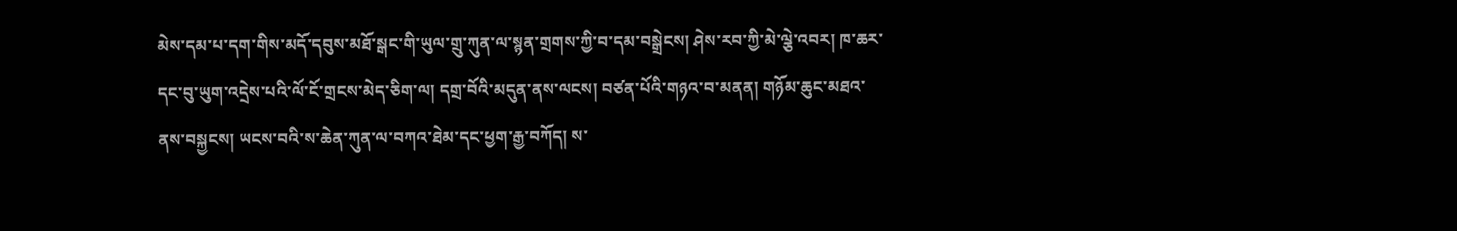མེས་དམ་པ་དག་གིས་མདོ་དབུས་མཐོ་སྒང་གི་ཡུལ་གྲུ་ཀུན་ལ་སྙན་གྲགས་ཀྱི་བ་དམ་བསྒྲེངས། ཤེས་རབ་ཀྱི་མེ་ལྕེ་འབར། ཁ་ཆར་དང་བུ་ཡུག་འདྲེས་པའི་ལོ་ངོ་གྲངས་མེད་ཅིག་ལ། དགྲ་བོའི་མདུན་ནས་ལངས། བཙན་པོའི་གཉའ་བ་མནན། གཉོམ་ཆུང་མཐའ་ནས་བསྐྱངས། ཡངས་བའི་ས་ཆེན་ཀུན་ལ་བཀའ་ཐེམ་དང་ཕྱག་རྒྱ་བཀོད། ས་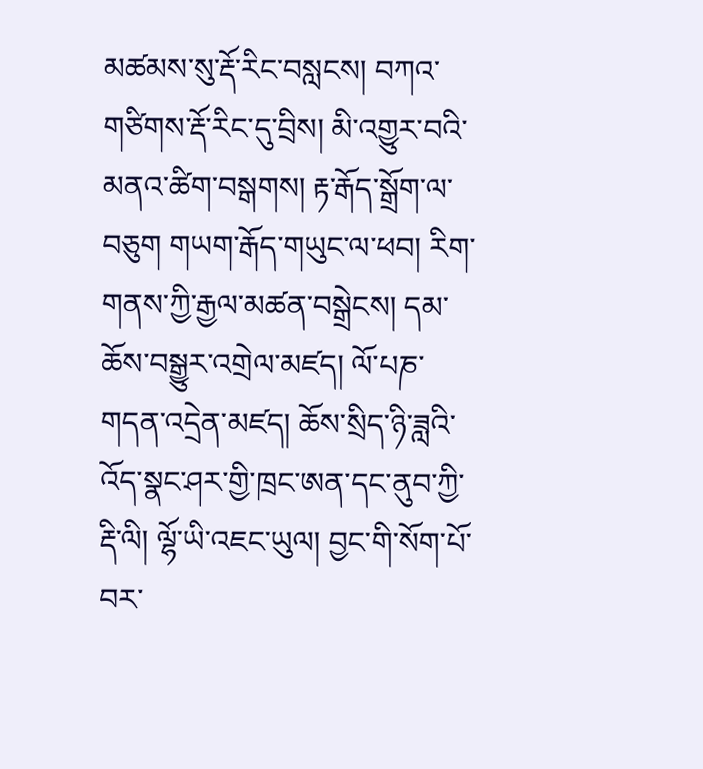མཚམས་སུ་རྡོ་རིང་བསླངས། བཀའ་གཙིགས་རྡོ་རིང་དུ་བྲིས། མི་འགྱུར་བའི་མནའ་ཚིག་བསྒགས། རྟ་རྒོད་སྒྲོག་ལ་བཅུག གཡག་རྒོད་གཡུང་ལ་ཕབ། རིག་གནས་ཀྱི་རྒྱལ་མཚན་བསྒྲེངས། དམ་ཆོས་བསྒྱུར་འགྲེལ་མཛད། ལོ་པཎ་གདན་འདྲེན་མཛད། ཆོས་སྲིད་ཉི་ཟླའི་འོད་སྣང་ཤར་གྱི་ཁྲང་ཨན་དང་ནུབ་ཀྱི་རྡི་ལི། ལྷོ་ཡི་འཇང་ཡུལ། བྱང་གི་སོག་པོ་བར་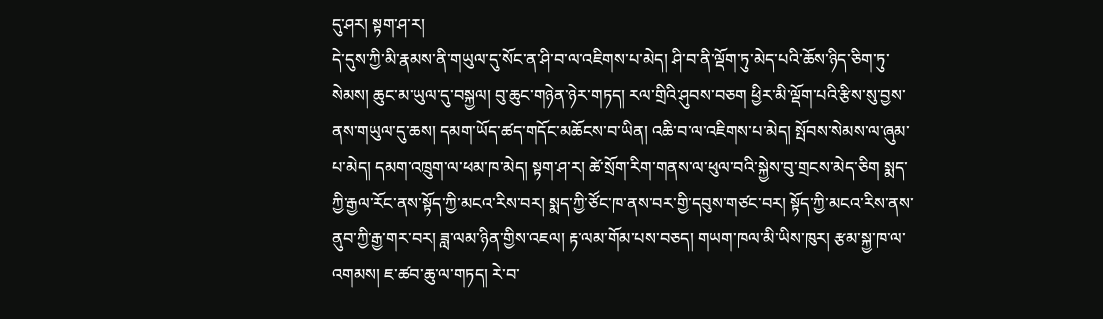དུ་ཤར། སྟག་ཤ་ར།
དེ་དུས་ཀྱི་མི་རྣམས་ནི་གཡུལ་དུ་སོང་ན་ཤི་བ་ལ་འཇིགས་པ་མེད། ཤི་བ་ནི་ལྡོག་ཏུ་མེད་པའི་ཆོས་ཉིད་ཅིག་ཏུ་སེམས། ཆུང་མ་ཡུལ་དུ་བསྐྱལ། བུ་ཆུང་གཉེན་ཉེར་གཏད། རལ་གྲིའི་ཤུབས་བཅག ཕྱིར་མི་ལྡོག་པའི་རྩིས་སུ་བྱས་ནས་གཡུལ་དུ་ཆས། དམག་ཡོད་ཚད་གདོང་མཆོངས་བ་ཡིན། འཆི་བ་ལ་འཇིགས་པ་མེད། སྤོབས་སེམས་ལ་ཞུམ་པ་མེད། དམག་འཁྲུག་ལ་ཕམ་ཁ་མེད། སྟག་ཤ་ར། ཚེ་སྲོག་རིག་གནས་ལ་ཕུལ་བའི་སྐྱེས་བུ་གྲངས་མེད་ཅིག སྨད་ཀྱི་རྒྱལ་རོང་ནས་སྟོད་ཀྱི་མངའ་རིས་བར། སྨད་ཀྱི་ཙོང་ཁ་ནས་བར་གྱི་དབུས་གཙང་བར། སྟོད་ཀྱི་མངའ་རིས་ནས་ནུབ་ཀྱི་རྒྱ་གར་བར། ཟླ་ལམ་ཉིན་གྱིས་འཇལ། རྟ་ལམ་གོམ་པས་བཅད། གཡག་ཁལ་མི་ཡིས་ཁུར། རྩམ་སྐྱ་ཁ་ལ་འགམས། ཇ་ཚབ་ཆུ་ལ་གཏད། རེ་བ་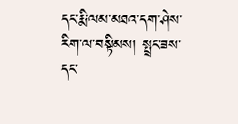དང་རྨི་ལམ་མཐའ་དག་ཤེས་རིག་ལ་བསྟིམས། སྤྲང་ཟས་དང་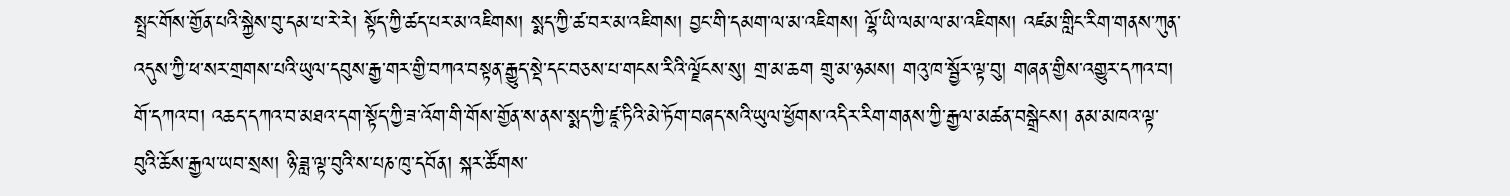སྤྲང་གོས་གྱོན་པའི་སྐྱེས་བུ་དམ་པ་རེ་རེ། སྟོད་ཀྱི་ཚད་པར་མ་འཇིགས། སྨད་ཀྱི་ཚ་བར་མ་འཇིགས། བྱང་གི་དམག་ལ་མ་འཇིགས། ལྷོ་ཡི་ལམ་ལ་མ་འཇིགས། འཛམ་གླིང་རིག་གནས་ཀུན་འདུས་ཀྱི་ཕ་སར་གྲགས་པའི་ཡུལ་དབུས་རྒྱ་གར་གྱི་བཀའ་བསྟན་རྒྱུད་སྡེ་དང་བཅས་པ་གངས་རིའི་ལྗོངས་སུ། གྲ་མ་ཆག གྲུ་མ་ཉམས། གའུ་ཁ་སྦྱོར་ལྟ་བུ། གཞན་གྱིས་འགྱུར་དཀའ་བ། གོ་དཀའ་བ། འཆད་དཀའ་བ་མཐའ་དག་སྟོད་ཀྱི་ཟ་འོག་གི་གོས་གྱོན་ས་ནས་སྨད་ཀྱི་ཛཱ་ཏིའི་མེ་ཏོག་བཞད་སའི་ཡུལ་ཕྱོགས་འདིར་རིག་གནས་ཀྱི་རྒྱལ་མཚན་བསྒྲེངས། ནམ་མཁའ་ལྟ་བུའི་ཆོས་རྒྱལ་ཡབ་སྲས། ཉི་ཟླ་ལྟ་བུའི་ས་པཎ་ཁུ་དབོན། སྐར་ཚོགས་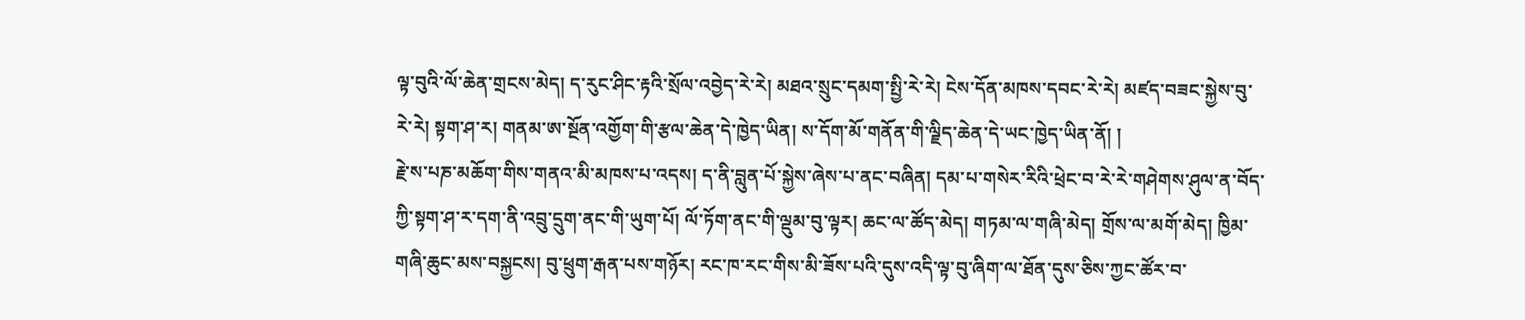ལྟ་བུའི་ལོ་ཆེན་གྲངས་མེད། ད་རུང་ཤིང་རྟའི་སྲོལ་འབྱེད་རེ་རེ། མཐའ་སྲུང་དམག་སྤྱི་རེ་རེ། ངེས་དོན་མཁས་དབང་རེ་རེ། མཛད་བཟང་སྐྱེས་བུ་རེ་རེ། སྟག་ཤ་ར། གནམ་ཨ་སྔོན་འགྱོག་གི་རྩལ་ཆེན་དེ་ཁྱེད་ཡིན། ས་དོག་མོ་གནོན་གི་ལྗིད་ཆེན་དེ་ཡང་ཁྱེད་ཡིན་ནོ། །
རྗེ་ས་པཎ་མཆོག་གིས་གནའ་མི་མཁས་པ་འདས། ད་ནི་བླུན་པོ་སྐྱེས་ཞེས་པ་ནང་བཞིན། དམ་པ་གསེར་རིའི་ཕྲེང་བ་རེ་རེ་གཤེགས་ཤུལ་ན་བོད་ཀྱི་སྟག་ཤ་ར་དག་ནི་འབྲུ་དྲུག་ནང་གི་ཡུག་པོ། ལོ་ཏོག་ནང་གི་ལྡུམ་བུ་ལྟར། ཆང་ལ་ཚོད་མེད། གཏམ་ལ་གཞི་མེད། གྲོས་ལ་མགོ་མེད། ཁྱིམ་གཞི་ཆུང་མས་བསྐྱངས། བུ་ཕྲུག་རྒན་པས་གཉོར། རང་ཁ་རང་གིས་མི་ཟོས་པའི་དུས་འདི་ལྟ་བུ་ཞིག་ལ་ཐོན་དུས་ཅིས་ཀྱང་ཚོར་བ་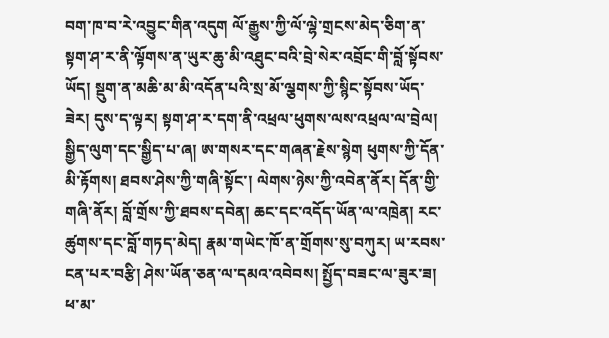བག་ཁ་བ་རེ་འབྱུང་གིན་འདུག ལོ་རྒྱུས་ཀྱི་ལོ་ལྷེ་གྲངས་མེད་ཅིག་ན་སྟག་ཤ་ར་ནི་ལྟོགས་ན་ཡུར་ཆུ་མི་འཐུང་བའི་བྲེ་སེར་འབྲོང་གི་བློ་སྟོབས་ཡོད། སྡུག་ན་མཆི་མ་མི་འདོན་པའི་སྲ་མོ་ལྕགས་ཀྱི་སྙིང་སྟོབས་ཡོད་ཟེར། དུས་ད་ལྟར། སྟག་ཤ་ར་དག་ནི་འཕྲལ་ཕུགས་ལས་འཕྲལ་ལ་བྲེལ། སྒྱིད་ལུག་དང་སྒྱིད་པ་ཞ། ཨ་གསར་དང་གཞན་རྗེས་སྙེག ཕུགས་ཀྱི་དོན་མི་རྟོགས། ཐབས་ཤེས་ཀྱི་གཞི་སྟོང་། ལེགས་ཉེས་ཀྱི་འབེན་ནོར། དོན་གྱི་གཞི་ནོར། བློ་གྲོས་ཀྱི་ཐབས་དབེན། ཆང་དང་འདོད་ཡོན་ལ་འཁྲེན། རང་ཚུགས་དང་བློ་གཏད་མེད། རྣམ་གཡེང་ཁོ་ན་གྲོགས་སུ་བཀུར། ཡ་རབས་ངན་པར་བརྩི། ཤེས་ཡོན་ཅན་ལ་དམའ་འབེབས། སྤྱོད་བཟང་ལ་ཟུར་ཟ། ཕ་མ་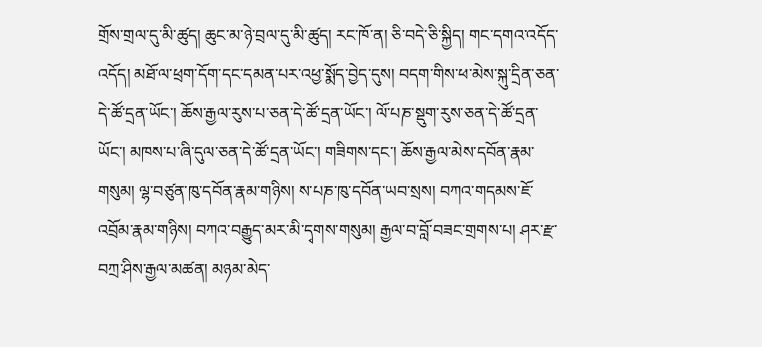གྲོས་གྲལ་དུ་མི་ཚུད། ཆུང་མ་ཉེ་བྲལ་དུ་མི་ཚུད། རང་ཁོ་ན། ཅི་བདེ་ཅི་སྐྱིད། གང་དགའ་འདོད་འདོད། མཐོ་ལ་ཕྲག་དོག་དང་དམན་པར་འཕྱ་སྨོད་བྱེད་དུས། བདག་གིས་ཕ་མེས་སྐུ་དྲིན་ཅན་དེ་ཚོ་དྲན་ཡོང་། ཆོས་རྒྱལ་རུས་པ་ཅན་དེ་ཚོ་དྲན་ཡོང་། ལོ་པཎ་སྡུག་རུས་ཅན་དེ་ཚོ་དྲན་ཡོང་། མཁས་པ་ཞི་དུལ་ཅན་དེ་ཚོ་དྲན་ཡོང་། གཟིགས་དང་། ཆོས་རྒྱལ་མེས་དབོན་རྣམ་གསུམ། ལྷ་བཙུན་ཁུ་དབོན་རྣམ་གཉིས། ས་པཎ་ཁུ་དབོན་ཡབ་སྲས། བཀའ་གདམས་ཇོ་འབྲོམ་རྣམ་གཉིས། བཀའ་བརྒྱུད་མར་མི་དྭགས་གསུམ། རྒྱལ་བ་བློ་བཟང་གྲགས་པ། ཤར་རྫ་བཀྲ་ཤིས་རྒྱལ་མཚན། མཉམ་མེད་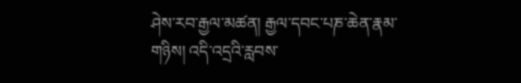ཤེས་རབ་རྒྱལ་མཚན། རྒྱལ་དབང་པཎ་ཆེན་རྣམ་གཉིས། འདི་འདྲའི་རླབས་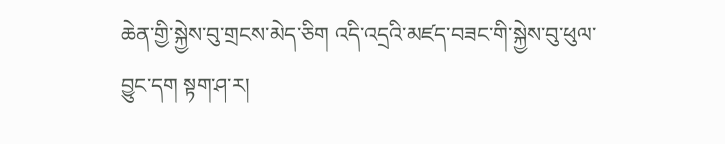ཆེན་གྱི་སྐྱེས་བུ་གྲངས་མེད་ཅིག འདི་འདྲའི་མཛད་བཟང་གི་སྐྱེས་བུ་ཕུལ་བྱུང་དག སྟག་ཤ་ར།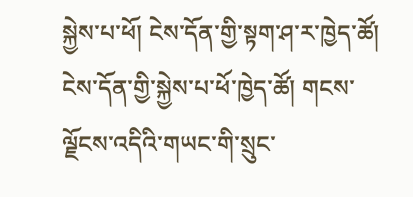སྐྱེས་པ་ཕོ། ངེས་དོན་གྱི་སྟག་ཤ་ར་ཁྱེད་ཚོ། ངེས་དོན་གྱི་སྐྱེས་པ་ཕོ་ཁྱེད་ཚོ། གངས་ལྗོངས་འདིའི་གཡང་གི་སྲུང་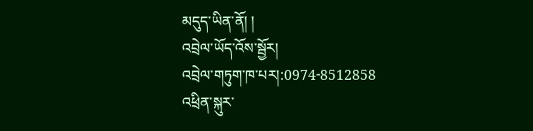མདུད་ཡིན་ནོ། །
འབྲེལ་ཡོད་འོས་སྦྱོར།
འབྲེལ་གཏུག་ཁ་པར།:0974-8512858
འཕྲིན་སྐུར་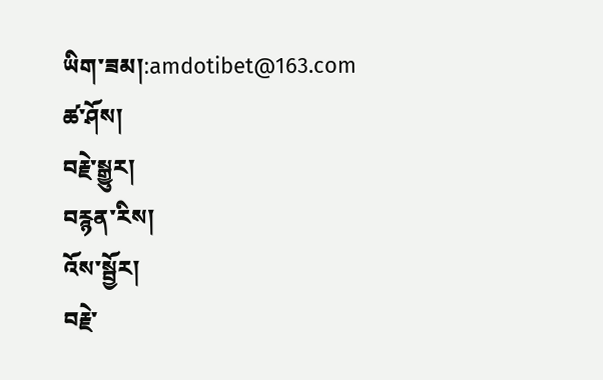ཡིག་ཟམ།:amdotibet@163.com
ཚ་ཤོས།
བརྗེ་སྒྱུར།
བརྙན་རིས།
འོས་སྦྱོར།
བརྗེ་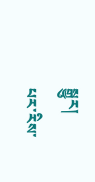སྒྱུར།
པར་རིས་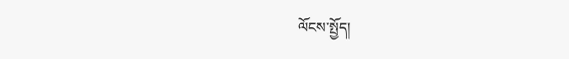ལོངས་སྤྱོད།